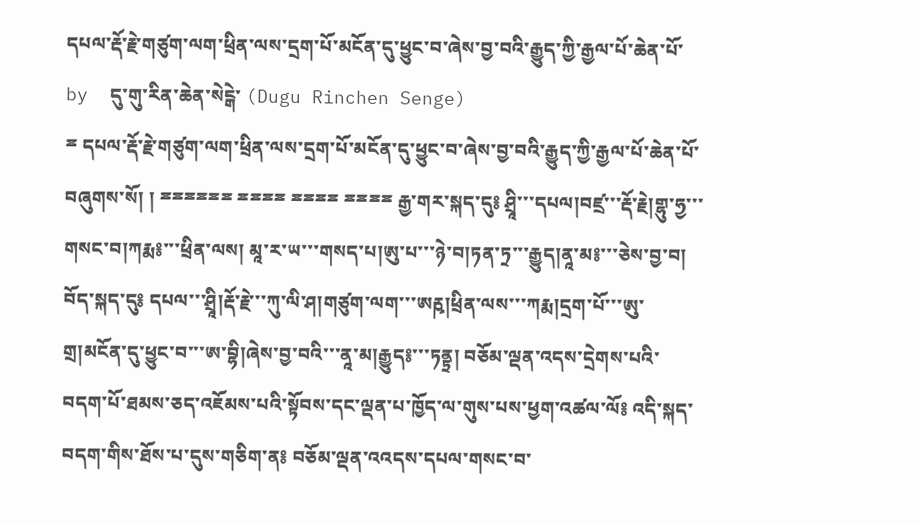དཔལ་རྡོ་རྗེ་གཙུག་ལག་ཕྲིན་ལས་དྲག་པོ་མངོན་དུ་ཕྱུང་བ་ཞེས་བྱ་བའི་རྒྱུད་ཀྱི་རྒྱལ་པོ་ཆེན་པོ་
by  དུ་གུ་རིན་ཆེན་སེངྒེ་ (Dugu Rinchen Senge)
ྈ དཔལ་རྡོ་རྗེ་གཙུག་ལག་ཕྲིན་ལས་དྲག་པོ་མངོན་དུ་ཕྱུང་བ་ཞེས་བྱ་བའི་རྒྱུད་ཀྱི་རྒྱལ་པོ་ཆེན་པོ་བཞུགས་སོ། ། ྈྈྈྈྈྈ ྈྈྈྈ ྈྈྈྈ ྈྈྈྈ རྒྱ་གར་སྐད་དུ༔ ཤྲཱི་་་དཔལ།བཛྲ་་་རྡོ་རྗེ།གྷུ་ཧྱ་་་གསང་བ།ཀརྨ༔་་་ཕྲིན་ལས། མཱ་ར་ཡ་་་གསད་པ།ཨུ་པ་་་ཉེ་བ།ཏན་ཏྲ་་་རྒྱུད།ནཱ་མ༔་་་ཅེས་བྱ་བ། བོད་སྐད་དུ༔ དཔལ་་་ཤྲཱི།རྡོ་རྗེ་་་ཀུ་ལི་ཤ།གཙུག་ལག་་་ཨརྵ།ཕྲིན་ལས་་་ཀརྨ།དྲག་པོ་་་ཨུ་གྲ།མངོན་དུ་ཕྱུང་བ་་་ཨ་བྷི།ཞེས་བྱ་བའི་་་ནཱ་མ།རྒྱུད༔་་་ཏནྟྲ། བཅོམ་ལྡན་འདས་དྲེགས་པའི་བདག་པོ་ཐམས་ཅད་འཇོམས་པའི་སྟོབས་དང་ལྡན་པ་ཁྱོད་ལ་གུས་པས་ཕྱག་འཚལ་ལོ༔ འདི་སྐད་བདག་གིས་ཐོས་པ་དུས་གཅིག་ན༔ བཅོམ་ལྡན་འའདས་དཔལ་གསང་བ་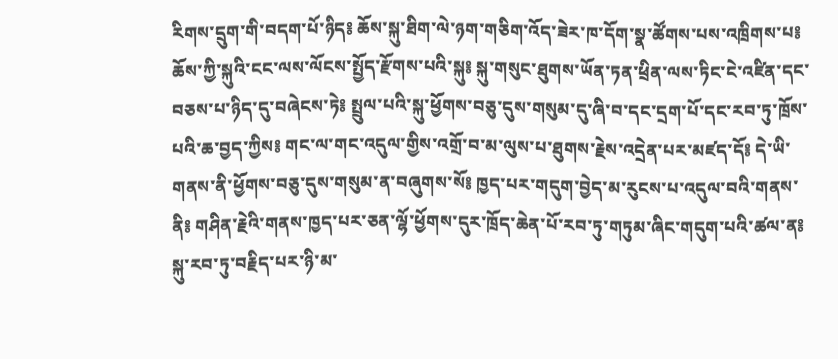རིགས་དྲུག་གི་བདག་པོ་ཉིད༔ ཆོས་སྐུ་ཐིག་ལེ་ཉག་གཅིག་འོད་ཟེར་ཁ་དོག་སྣ་ཚོགས་པས་འཁྲིགས་པ༔ ཆོས་ཀྱི་སྐུའི་ངང་ལས་ལོངས་སྤྱོད་རྫོགས་པའི་སྐུ༔ སྐུ་གསུང་ཐུགས་ཡོན་ཏན་ཕྲིན་ལས་ཏིང་ངེ་འཛིན་དང་བཅས་པ་ཉིད་དུ་བཞེངས་ཏེ༔ སྤྲུལ་པའི་སྐུ་ཕྱོགས་བཅུ་དུས་གསུམ་དུ་ཞི་བ་དང་དྲག་པོ་དང་རབ་ཏུ་ཁྲོས་པའི་ཆ་བྱད་ཀྱིས༔ གང་ལ་གང་འདུལ་གྱིས་འགྲོ་བ་མ་ལུས་པ་ཐུགས་རྗེས་འདྲེན་པར་མཛད་དོ༔ དེ་ཡི་གནས་ནི་ཕྱོགས་བཅུ་དུས་གསུམ་ན་བཞུགས་སོ༔ ཁྱད་པར་གདུག་བྱེད་མ་རུངས་པ་འདུལ་བའི་གནས་ནི༔ གཤིན་རྗེའི་གནས་ཁྱད་པར་ཅན་ལྷོ་ཕྱོགས་དུར་ཁྲོད་ཆེན་པོ་རབ་ཏུ་གཏུམ་ཞིང་གདུག་པའི་ཚལ་ན༔ སྐུ་རབ་ཏུ་བརྗིད་པར་ཉི་མ་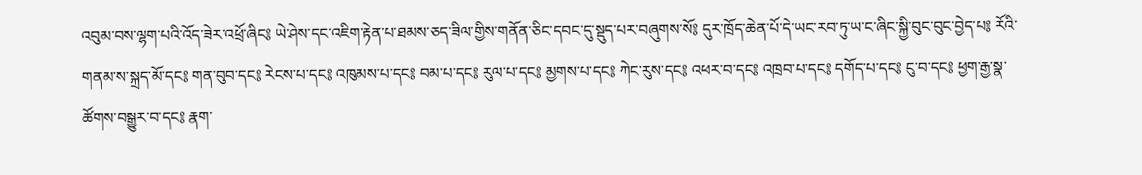འབུམ་བས་ལྷག་པའི་འོད་ཟེར་འཕྲོ་ཞིང༔ ཡེ་ཤེས་དང་འཇིག་རྟེན་པ་ཐམས་ཅད་ཟིལ་གྱིས་གནོན་ཅིང་དབང་དུ་སྡུད་པར་བཞུགས་སོ༔ དུར་ཁྲོད་ཆེན་པོ་དེ་ཡང་རབ་ཏུ་ཡ་ང་ཞིང་སྐྱི་བུང་བུང་བྱེད་པ༔ རོའི་གནམ་ས་སྐྲད་མོ་དང༔ གན་བུབ་དང༔ རེངས་པ་དང༔ འཁུམས་པ་དང༔ བམ་པ་དང༔ རུལ་པ་དང༔ མྱགས་པ་དང༔ ཀེང་རུས་དང༔ འཕར་བ་དང༔ འཁྲབ་པ་དང༔ དགོད་པ་དང༔ ངུ་བ་དང༔ ཕྱག་རྒྱ་སྣ་ཚོགས་བསྒྱུར་བ་དང༔ རྣག་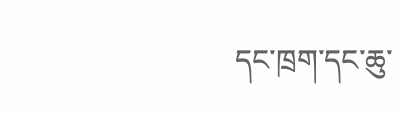དང་ཁྲག་དང་ཆུ་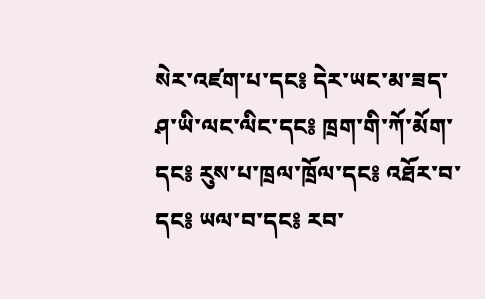སེར་འཛག་པ་དང༔ དེར་ཡང་མ་ཟད་ཤ་ཡི་ལང་ལིང་དང༔ ཁྲག་གི་ཀོ་མོག་དང༔ རུས་པ་ཁྲལ་ཁྲོལ་དང༔ འཐོར་བ་དང༔ ཡལ་བ་དང༔ རབ་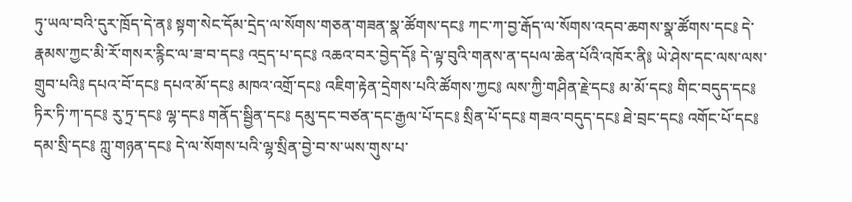ཏུ་ཡལ་བའི་དུར་ཁྲོད་དེ་ན༔ སྟག་སེང་དོམ་དྲེད་ལ་སོགས་གཅན་གཟན་སྣ་ཚོགས་དང༔ ཀང་ཀ་བྱ་རྒོད་ལ་སོགས་འདབ་ཆགས་སྣ་ཚོགས་དང༔ དེ་རྣམས་ཀྱང་མི་རོ་གསར་རྙིང་ལ་ཟ་བ་དང༔ འདྲད་པ་དང༔ འཆའ་བར་བྱེད་དོ༔ དེ་ལྟ་བུའི་གནས་ན་དཔལ་ཆེན་པོའི་འཁོར་ནི༔ ཡེ་ཤེས་དང་ལས་ལས་གྲུབ་པའི༔ དཔའ་བོ་དང༔ དཔའ་མོ་དང༔ མཁའ་འགྲོ་དང༔ འཇིག་རྟེན་དྲེགས་པའི་ཚོགས་ཀྱང༔ ལས་ཀྱི་གཤིན་རྗེ་དང༔ མ་མོ་དང༔ གིང་བདུད་དང༔ ཏིར་ཏི་ཀ་དང༔ རུ་ཏྲ་དང༔ ལྷ་དང༔ གནོད་སྦྱིན་དང༔ དམུ་དང་བཙན་དང་རྒྱལ་པོ་དང༔ སྲིན་པོ་དང༔ གཟའ་བདུད་དང༔ ཐེ་བྲང་དང༔ འགོང་པོ་དང༔ དམ་སྲི་དང༔ ཀླུ་གཉན་དང༔ དེ་ལ་སོགས་པའི་ལྷ་སྲིན་བྱེ་བ་ས་ཡས་གུས་པ་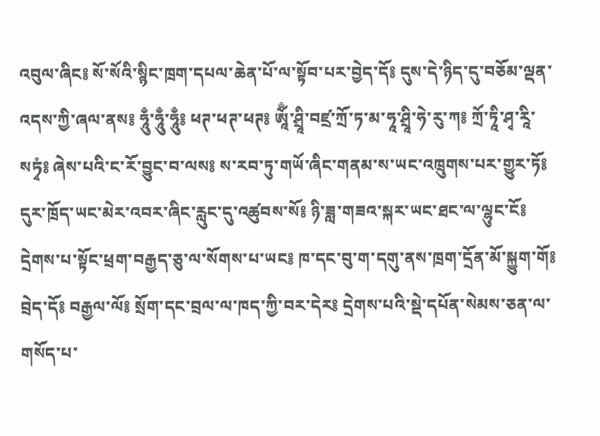འབུལ་ཞིང༔ སོ་སོའི་སྙིང་ཁྲག་དཔལ་ཆེན་པོ་ལ་སྟོབ་པར་བྱེད་དོ༔ དུས་དེ་ཉིད་དུ་བཅོམ་ལྡན་འདས་ཀྱི་ཞལ་ནས༔ ཧཱུྃ་ཧཱུྃ་ཧཱུྃ༔ ཕཊ་ཕཊ་ཕཊ༔ ཨཱོྃ་ཤྲཱི་བཛྲ་ཀྲོ་ཏ་མ་ཧཱ་ཤྲཱི་ཧེ་རུ་ཀ༔ ཀྲོ་ཏཱི་ཤྭ་རཱི་སཏྭཾ༔ ཞེས་པའི་ང་རོ་བྱུང་བ་ལས༔ ས་རབ་ཏུ་གཡོ་ཞིང་གནམ་ས་ཡང་འཁྲུགས་པར་གྱུར་ཏོ༔ དུར་ཁྲོད་ཡང་མེར་འབར་ཞིང་རླུང་དུ་འཚུབས་སོ༔ ཉི་ཟླ་གཟའ་སྐར་ཡང་ཐང་ལ་ལྷུང་ངོ༔ དྲེགས་པ་སྟོང་ཕྲག་བརྒྱད་ཅུ་ལ་སོགས་པ་ཡང༔ ཁ་དང་བུ་ག་དགུ་ནས་ཁྲག་དྲོན་མོ་སྐྱུག་གོ༔ བྲེད་དོ༔ བརྒྱལ་ལོ༔ སྲོག་དང་བྲལ་ལ་ཁད་ཀྱི་བར་དེར༔ དྲེགས་པའི་སྡེ་དཔོན་སེམས་ཅན་ལ་གསོད་པ་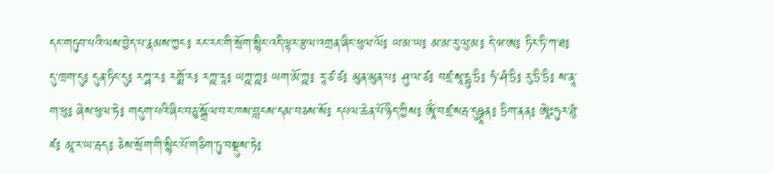དང་གཏུབ་པའི་ལས་བྱེད་པ་རྣམས་ཀྱང༔ རང་རང་གི་སྲོག་སྙིང་འདི་ལྟར་རྩལ་འགྲན་ཞིང་ཕུལ་ལོ༔ ཡ་མ་ཡ༔ མ་མ་རུ་ལུ་མ༔ དེ་ཝ་ཨ༔ ཏིར་ཏི་ཀ་ཐ༔ དུ་ཁྲག་དུ༔ དུན་ཏིང་དུ༔ རཀྴ་ར༔ རགྨོ་ར༔ རཀྵ་རཱ༔ ཡཀྵ་ཀྵ༔ ཡག་མོ་ཀྵ༔ རཱ་ཙ་ཙ༔ མུན་མུན་པ༔ ཤུ་ལ་ཙ༔ བཛྲ་སཱ་དྷུ་ཏྲི༔ ཧཾ་ཤཾ་ཏྲི༔ རུ་ཏྲི་ཏྲི༔ ས་ནཱ་ག་ཕུ༔ ཞེས་ཕུལ་ཏེ༔ གདུག་པའི་ཞིང་བཅུ་སྒྲོལ་བར་ཁས་བླངས་དམ་བཅས་སོ༔ དཔལ་ཆེན་པོ་ཉིད་ཀྱིས༔ ཨཱོྃ་བཛྲ་སརྦ་དུཥྚཱན༔ ཏྲིག་ནན༔ ཨཱེཿཧུར་ཐུཾ་ཛ༔ མཱ་ར་ཡ་རྦད༔ ཅེས་སྲོག་གི་སྙིང་པོ་གཅིག་ཏུ་བསྡུས་ཏེ༔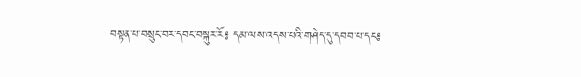བསྟན་པ་བསྲུང་བར་དབང་བསྐུར་རོ༔ དམ་ལས་འདས་པའི་གཤེད་དུ་དབབ་པ་དང༔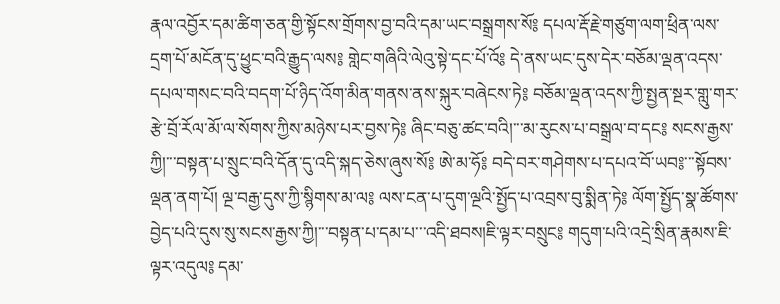རྣལ་འབྱོར་དམ་ཚིག་ཅན་གྱི་སྟོངས་གྲོགས་བྱ་བའི་དམ་ཡང་བསྒྲགས་སོ༔ དཔལ་རྡོ་རྗེ་གཙུག་ལག་ཕྲིན་ལས་དྲག་པོ་མངོན་དུ་ཕྱུང་བའི་རྒྱུད་ལས༔ གླེང་གཞིའི་ལེའུ་སྟེ་དང་པོ་འོ༔ དེ་ནས་ཡང་དུས་དེར་བཅོམ་ལྡན་འདས་དཔལ་གསང་བའི་བདག་པོ་ཉིད་འོག་མིན་གནས་ནས་སྐུར་བཞེངས་ཏེ༔ བཅོམ་ལྡན་འདས་ཀྱི་སྤྱན་སྔར་གླུ་གར་རྩེ་བྲོ་རོལ་མོ་ལ་སོགས་ཀྱིས་མཉེས་པར་བྱས་ཏེ༔ ཞིང་བཅུ་ཚང་བའི།་་་མ་རུངས་པ་བསྒྲལ་བ་དང༔ སངས་རྒྱས་ཀྱི།་་་བསྟན་པ་སྲུང་བའི་དོན་དུ་འདི་སྐད་ཅེས་ཞུས་སོ༔ ཨེ་མ་ཧོ༔ བདེ་བར་གཤེགས་པ་དཔའ་བོ་ཡབ༔་་་སྟོབས་ལྡན་ནག་པོ། ལྔ་བརྒྱ་དུས་ཀྱི་སྙིགས་མ་ལ༔ ལས་ངན་པ་དུག་ལྔའི་སྤྱོད་པ་འབྲས་བུ་སྨིན་ཏེ༔ ལོག་སྤྱོད་སྣ་ཚོགས་བྱེད་པའི་དུས་སུ་སངས་རྒྱས་ཀྱི།་་་བསྟན་པ་དམ་པ་་་འདི་ཐབས།ཇི་ལྟར་བསྲུང༔ གདུག་པའི་འདྲེ་སྲིན་རྣམས་ཇི་ལྟར་འདུལ༔ དམ་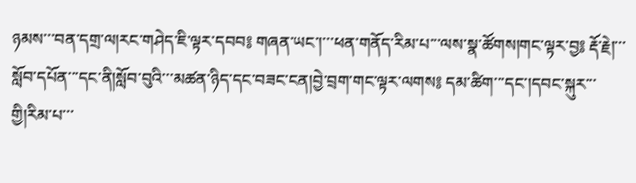ཉམས་་་བན་དགྲ་ལ།རང་གཤེད་ཇི་ལྟར་དབབ༔ གཞན་ཡང་།་་་ཕན་གནོད་རིམ་པ་་་ལས་སྣ་ཚོགས།གང་ལྟར་བྱ༔ རྡོ་རྗེ།་་་སློབ་དཔོན་་་དང་ནི།སློབ་བུའི་་་མཚན་ཉིད་དང་བཟང་ངན།བྱེ་བྲག་གང་ལྟར་ལགས༔ དམ་ཚིག་་་དང་།དབང་སྐུར་་་གྱི།རིམ་པ་་་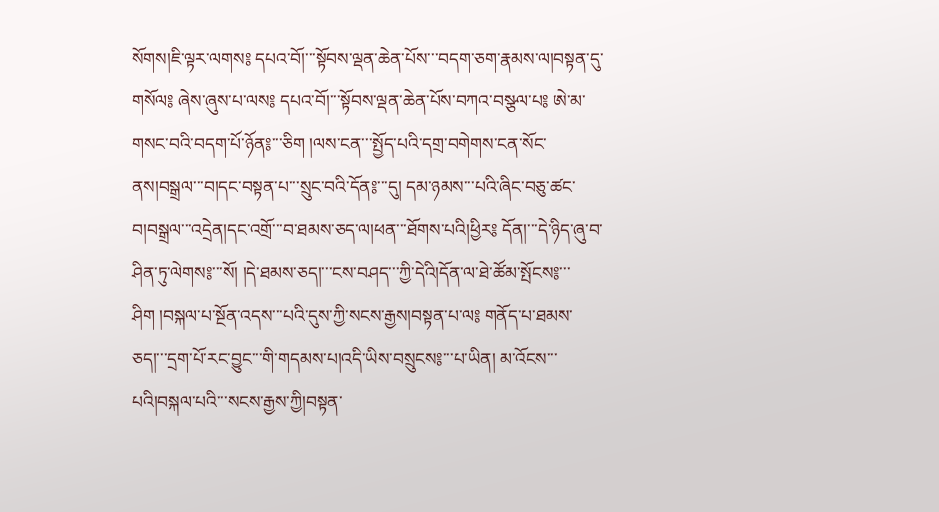སོགས།ཇི་ལྟར་ལགས༔ དཔའ་བོ།་་་སྟོབས་ལྡན་ཆེན་པོས་་་བདག་ཅག་རྣམས་ལ།བསྟན་དུ་གསོལ༔ ཞེས་ཞུས་པ་ལས༔ དཔའ་བོ།་་་སྟོབས་ལྡན་ཆེན་པོས་བཀའ་བསྩལ་པ༔ ཨེ་མ་གསང་བའི་བདག་པོ་ཉོན༔་་་ཅིག །ལས་ངན་་་སྤྱོད་པའི་དགྲ་བགེགས་ངན་སོང་ནས།བསྒྲལ་་་བ།དང་བསྟན་པ་་་སྲུང་བའི་དོན༔་་་དུ། དམ་ཉམས་་་པའི་ཞིང་བཅུ་ཚང་བ།བསྒྲལ་་་འདྲེན།དང་འགྲོ་་་བ་ཐམས་ཅད་ལ།ཕན་་་ཐོགས་པའི།ཕྱིར༔ དོན།་་་དེ་ཉིད་ཞུ་བ་ཤིན་ཏུ་ལེགས༔་་་སོ། །དེ་ཐམས་ཅད།་་་ངས་བཤད་་་ཀྱི་དེའི།དོན་ལ་ཐེ་ཚོམ་སྤོངས༔་་་ཤིག །བསྐལ་པ་སྔོན་འདས་་་པའི་དུས་ཀྱི་སངས་རྒྱས།བསྟན་པ་ལ༔ གནོད་པ་ཐམས་ཅད།་་་དྲག་པོ་རང་བྱུང་་་གི་གདམས་པ།འདི་ཡིས་བསྲུངས༔་་་པ་ཡིན། མ་འོངས་་་པའི།བསྐལ་པའི་་་སངས་རྒྱས་ཀྱི།བསྟན་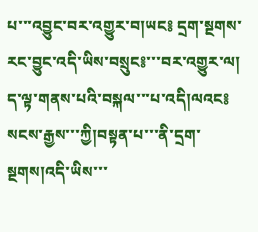པ་་་འབྱུང་བར་འགྱུར་བ།ཡང༔ དྲག་སྔགས་རང་བྱུང་འདི་ཡིས་བསྲུང༔་་་བར་འགྱུར་ལ། ད་ལྟ་གནས་པའི་བསྐལ་་་པ་འདི།ལའང༔ སངས་རྒྱས་་་ཀྱི།བསྟན་པ་་་ནི་དྲག་སྔགས།འདི་ཡིས་་་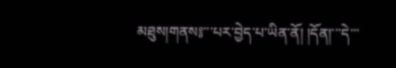མཐུས།གནས༔་་་པར་བྱེད་པ་ཡིན་ནོ། །དོན།་་་དེ་་་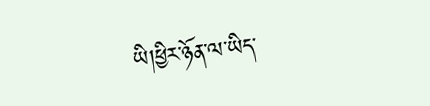ཡི།ཕྱིར་ཉོན་ལ་ཡིད་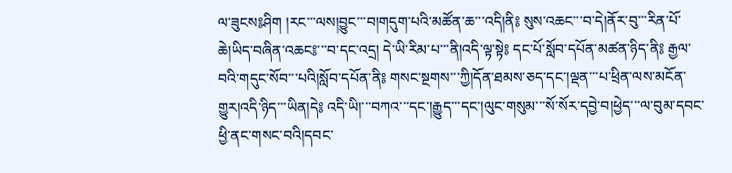ལ་ཟུངས༔ཤིག །རང་་་ལས།བྱུང་་་བ།གདུག་པའི་མཚོན་ཆ་་་འདི།ནི༔ སུས་འཆང་་་བ་དེ།ནོར་བུ་་་རིན་པོ་ཆེ།ཡིད་བཞིན་འཆང༔་་་བ་དང་འདྲ། དེ་ཡི་རིམ་པ་་་ནི།འདི་ལྟ་སྟེ༔ དང་པོ་སློབ་དཔོན་མཚན་ཉིད་ནི༔ རྒྱལ་བའི་གདུང་སོབ་་་པའི།སློབ་དཔོན་ནི༔ གསང་སྔགས་་་ཀྱི།དོན་ཐམས་ཅད་དང་།ལྡན་་་པ་ཕྲིན་ལས་མངོན་གྱུར།འདི་ཉིད་་་ཡིན།དེ༔ འདི་ཡི།་་་བཀའ་་་དང་།རྒྱུད་་་དང་།ལུང་གསུམ་་་སོ་སོར་དབྱེ་བ།ཕྱེད་་་ལ་བུམ་དབང་ཕྱི་ནང་གསང་བའི།དབང་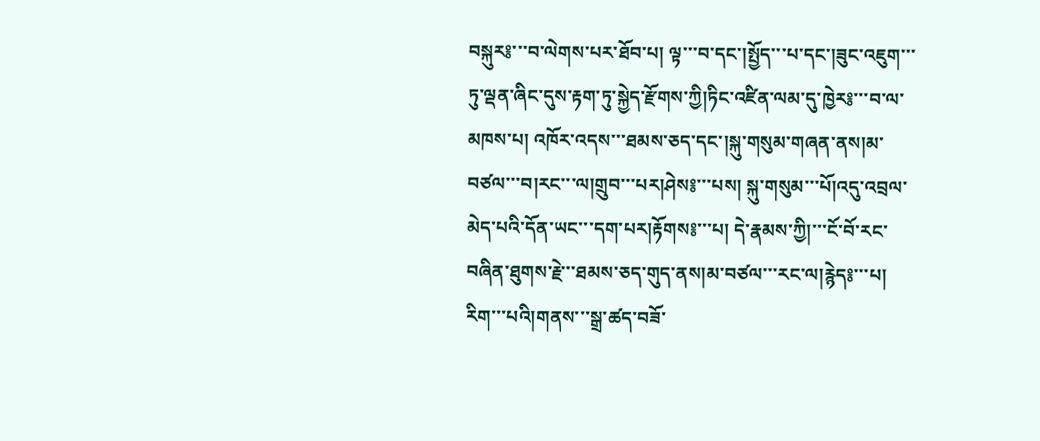བསྐུར༔་་་བ་ལེགས་པར་ཐོབ་པ། ལྟ་་་བ་དང་།སྤྱོད་་་པ་དང་།ཟུང་འཇུག་་་ཏུ་ལྡན་ཞིང་དུས་རྟག་ཏུ་སྐྱེད་རྫོགས་ཀྱི།ཏིང་འཛིན་ལམ་དུ་ཁྱེར༔་་་བ་ལ་མཁས་པ། འཁོར་འདས་་་ཐམས་ཅད་དང་།སྐུ་གསུམ་གཞན་ནས།མ་བཙལ་་་བ།རང་་་ལ།གྲུབ་་་པར།ཤེས༔་་་པས། སྐུ་གསུམ་་་པོ།འདུ་འབྲལ་མེད་པའི་དོན་ཡང་་་དག་པར།རྟོགས༔་་་པ། དེ་རྣམས་ཀྱི།་་་ངོ་བོ་རང་བཞིན་ཐུགས་རྗེ་་་ཐམས་ཅད་གུད་ནས།མ་བཙལ་་་རང་ལ།རྙེད༔་་་པ། རིག་་་པའི།གནས་་་སྒྲ་ཚད་བཟོ་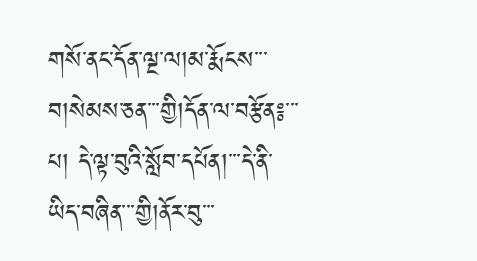གསོ་ནང་དོན་ལྔ་ལ།མ་རྨོངས་་་བ།སེམས་ཅན་་་གྱི།དོན་ལ་བརྩོན༔་་་པ། དེ་ལྟ་བུའི་སློབ་དཔོན།་་་དེ་ནི་ཡིད་བཞིན་་་གྱི།ནོར་བུ་་་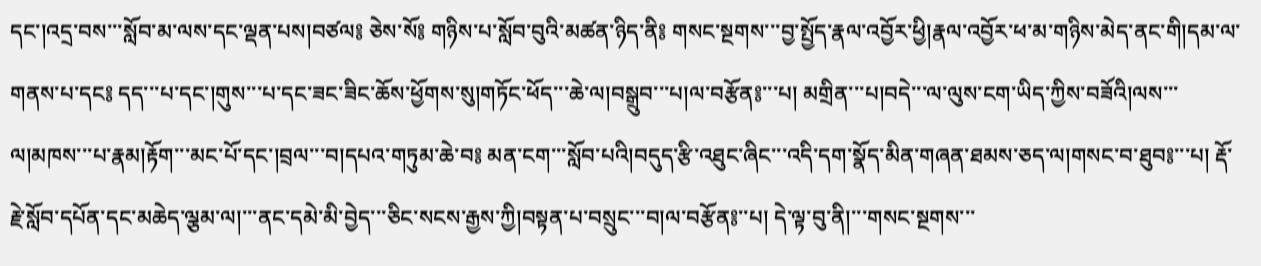དང་།འདྲ་བས་་་སློབ་མ་ལས་དང་ལྡན་པས།བཙལ༔ ཅེས་སོ༔ གཉིས་པ་སློབ་བུའི་མཚན་ཉིད་ནི༔ གསང་སྔགས་་་བྱ་སྤྱོད་རྣལ་འབྱོར་ཕྱི།རྣལ་འབྱོར་ཕ་མ་གཉིས་མེད་ནང་གི།དམ་ལ་གནས་པ་དང༔ དད་་་པ་དང་།གུས་་་པ་དང་ཟང་ཟིང་ཆོས་ཕྱོགས་སུ།གཏོང་ཕོད་་་ཆེ་ལ།བསྒྲུབ་་་པ།ལ་བརྩོན༔་་་པ། མགྲིན་་་པ།བདེ་་་ལ་ལུས་ངག་ཡིད་ཀྱིས་བཟོའི།ལས་་་ལ།མཁས་་་པ་རྣམ།རྟོག་་་མང་པོ་དང་།བྲལ་་་བ།དཔའ་གཏུམ་ཆེ་བ༔ མན་ངག་་་སློབ་པའི།བདུད་རྩི་འཐུང་ཞིང་་་འདི་དག་སྣོད་མིན་གཞན་ཐམས་ཅད་ལ།གསང་བ་ཐུབ༔་་་པ། རྡོ་རྗེ་སློབ་དཔོན་དང་མཆེད་ལྕམ་ལ།་་་ནང་དམེ་མི་བྱེད་་་ཅིང་སངས་རྒྱས་ཀྱི།བསྟན་པ་བསྲུང་་་བ།ལ་བརྩོན༔་་པ། དེ་ལྟ་བུ་ནི།་་་གསང་སྔགས་་་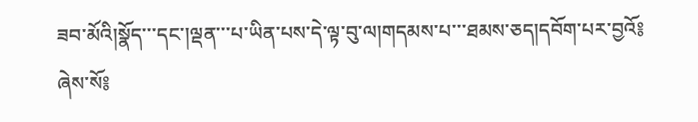ཟབ་མོའི།སྣོད་་་དང་།ལྡན་་་པ་ཡིན་པས་དེ་ལྟ་བུ་ལ།གདམས་པ་་་ཐམས་ཅད།དབོག་པར་བྱའོ༔ ཞེས་སོ༔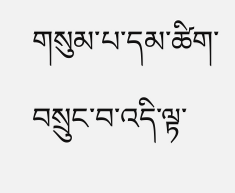གསུམ་པ་དམ་ཚིག་བསྲུང་བ་འདི་ལྟ་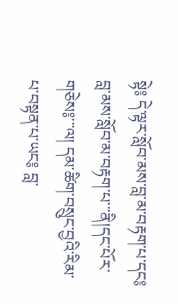སྟེ༔ དེ་ལྟར་སློབ་མས་བླ་མ་བརྟག་པ་དང༔ བླ་མས་སློབ་མ་བརྟག་པ་་་ནི།དང་པོར་གཅེས༔་་་ལ། དམ་ཚིག་བསྲུང་བྱའི་རིམ་པ་བསྟན་པ་ཡང༔ བླ་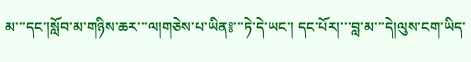མ་་་དང་།སློབ་མ་གཉིས་ཆར་་་ལ།གཅེས་པ་ཡིན༔་་་ཏེ་དེ་ཡང་། དང་པོར།་་་བླ་མ་་་དེ།ལུས་ངག་ཡིད་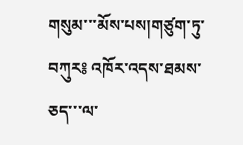གསུམ་་་མོས་པས།གཙུག་ཏུ་བཀུར༔ འཁོར་འདས་ཐམས་ཅད་་་ལ་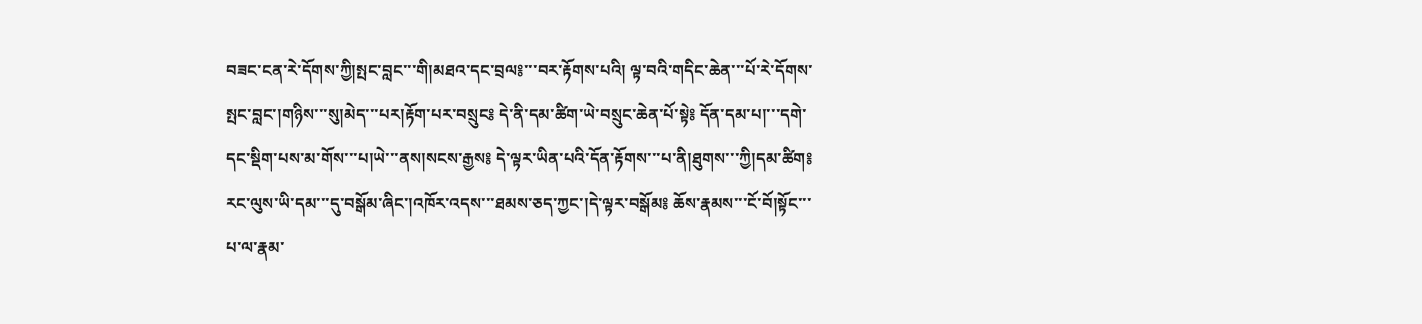བཟང་ངན་རེ་དོགས་ཀྱི།སྤང་བླང་་་གི།མཐའ་དང་བྲལ༔་་་བར་རྟོགས་པའི། ལྟ་བའི་གདིང་ཆེན་་་པོ་རེ་དོགས་སྤང་བླང་།གཉིས་་་སུ།མེད་་་པར།རྟོག་པར་བསྲུང༔ དེ་ནི་དམ་ཚིག་ཡེ་བསྲུང་ཆེན་པོ་སྟེ༔ དོན་དམ་པ།་་་དགེ་དང་སྡིག་པས་མ་གོས་་་པ།ཡེ་་་ནས།སངས་རྒྱས༔ དེ་ལྟར་ཡིན་པའི་དོན་རྟོགས་་་པ་ནི།ཐུགས་་་ཀྱི།དམ་ཚིག༔ རང་ལུས་ཡི་དམ་་་དུ་བསྒོམ་ཞིང་།འཁོར་འདས་་་ཐམས་ཅད་ཀྱང་།དེ་ལྟར་བསྒོམ༔ ཆོས་རྣམས་་་ངོ་བོ།སྟོང་་་པ་ལ་རྣམ་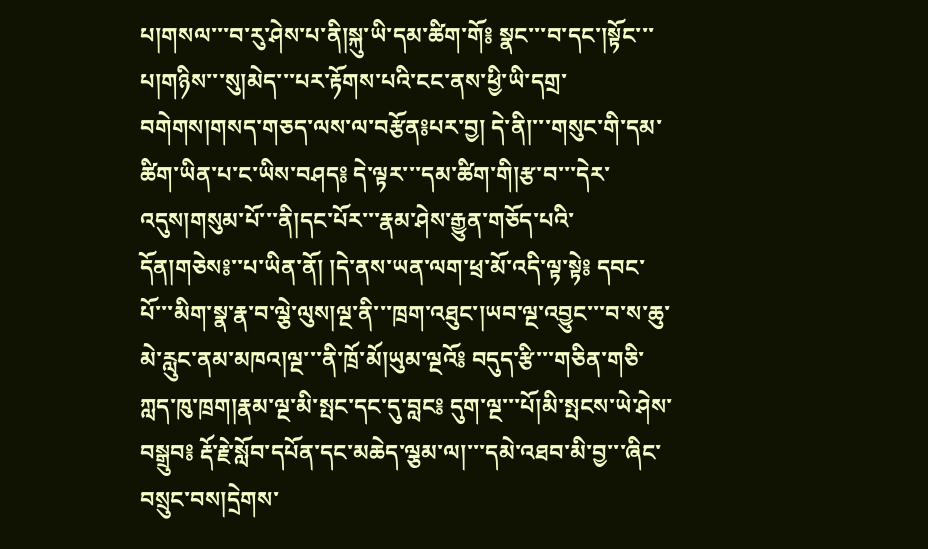པ།གསལ་་་བ་རུ་ཤེས་པ་ནི།སྐུ་ཡི་དམ་ཚིག་གོ༔ སྣང་་་བ་དང་།སྟོང་་་པ།གཉིས་་་སུ།མེད་་་པར་རྟོགས་པའི་ངང་ནས་ཕྱི་ཡི་དགྲ་བགེགས།གསད་གཅད་ལས་ལ་བརྩོན༔པར་བྱ། དེ་ནི།་་་གསུང་གི་དམ་ཚིག་ཡིན་པ་ང་ཡིས་བཤད༔ དེ་ལྟར་་་དམ་ཚིག་གི།རྩ་བ་་་དེར་འདུས།གསུམ་པོ་་་ནི།དང་པོར་་་རྣམ་ཤེས་རྒྱུན་གཅོད་པའི་དོན།གཅེས༔་་པ་ཡིན་ནོ། །དེ་ནས་ཡན་ལག་ཕྲ་མོ་འདི་ལྟ་སྟེ༔ དབང་པོ་་་མིག་སྣ་རྣ་བ་ལྕེ་ལུས།ལྔ་ནི་་་ཁྲག་འཐུང་།ཡབ་ལྔ་འབྱུང་་་བ་ས་ཆུ་མེ་རླུང་ནམ་མཁའ།ལྔ་་་ནི་ཁྲོ་མོ།ཡུམ་ལྔའོ༔ བདུད་རྩི་་་གཅིན་གཅི་ཀླད་ཁུ་ཁྲག།རྣམ་ལྔ་མི་སྤང་དང་དུ་བླང༔ དུག་ལྔ་་་པོ།མི་སྤངས་ཡེ་ཤེས་བསྒྲུབ༔ རྡོ་རྗེ་སློབ་དཔོན་དང་མཆེད་ལྕམ་ལ།་་་དམེ་འཐབ་མི་བྱ་་་ཞིང་བསྲུང་བས།དྲེགས་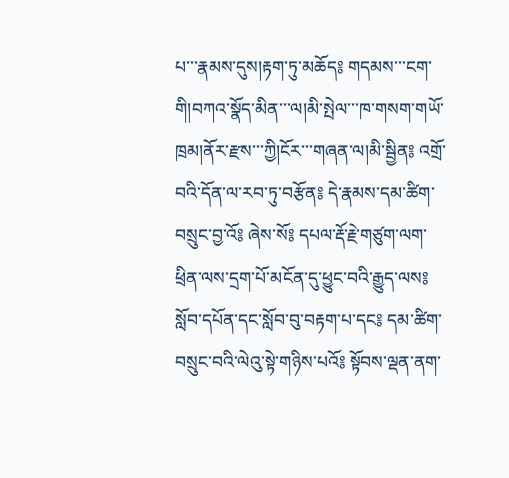པ་་་རྣམས་དུས།རྟག་ཏུ་མཆོད༔ གདམས་་་ངག་གི།བཀའ་སྣོད་མིན་་་ལ།མི་སྤེལ་་་ཁ་གསག་གཡོ་ཁྲམ།ནོར་རྫས་་་ཀྱི།ངོར་་་གཞན་ལ།མི་སྦྱིན༔ འགྲོ་བའི་དོན་ལ་རབ་ཏུ་བརྩོན༔ དེ་རྣམས་དམ་ཚིག་བསྲུང་བྱ་འོ༔ ཞེས་སོ༔ དཔལ་རྡོ་རྗེ་གཙུག་ལག་ཕྲིན་ལས་དྲག་པོ་མངོན་དུ་ཕྱུང་བའི་རྒྱུད་ལས༔ སློབ་དཔོན་དང་སློབ་བུ་བརྟག་པ་དང༔ དམ་ཚིག་བསྲུང་བའི་ལེའུ་སྟེ་གཉིས་པའོ༔ སྟོབས་ལྡན་ནག་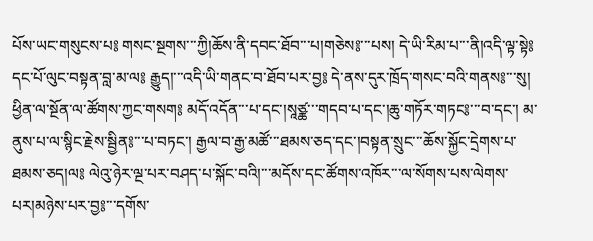པོས་ཡང་གསུངས་པ༔ གསང་སྔགས་་་ཀྱི།ཆོས་ནི་དབང་ཐོབ་་་པ།གཅེས༔་་་པས། དེ་ཡི་རིམ་པ་་་ནི།འདི་ལྟ་སྟེ༔ དང་པོ་ལུང་བསྟན་བླ་མ་ལ༔ རྒྱུད།་་་འདི་ཡི་གནང་བ་ཐོབ་པར་བྱ༔ དེ་ནས་དུར་ཁྲོད་གསང་བའི་གནས༔་་་སུ། ཕྱིན་ལ་སྔོན་ལ་ཚོགས་ཀྱང་གསག༔ མདོ་འདོན་་་པ་དང་།སཱཙྪ་་་གདབ་པ་དང་།ཆུ་གཏོར་གཏང༔་་་བ་དང་། མ་ནུས་པ་ལ་སྙིང་རྗེས་སྦྱིན༔་་་པ་བཏང་། རྒྱལ་བ་རྒྱ་མཚོ་་་ཐམས་ཅད་དང་།བསྟན་སྲུང་་་ཆོས་སྐྱོང་དྲེགས་པ་ཐམས་ཅད།ལ༔ ལེའུ་ཉེར་ལྔ་པར་བཤད་པ་སྐོང་བའི།་་་མདོས་དང་ཚོགས་འཁོར་་་ལ་སོགས་པས་ལེགས་པར།མཉེས་པར་བྱ༔་་་དགོས་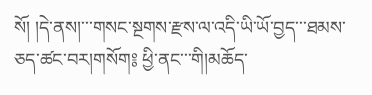སོ། །དེ་ནས།་་་གསང་སྔགས་རྫས་ལ་འདི་ཡི་ཡོ་བྱད་་་ཐམས་ཅད་ཚང་བར།གསོག༔ ཕྱི་ནང་་་གི།མཆོད་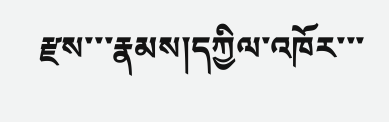རྫས་་་རྣམས།དཀྱིལ་འཁོར་་་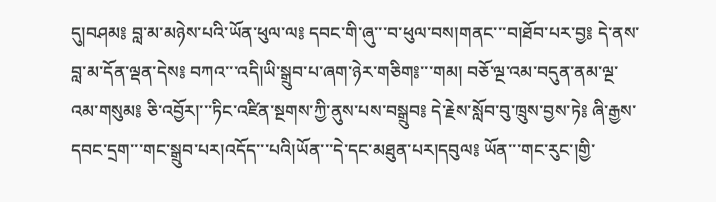དུ།བཤམ༔ བླ་མ་མཉེས་པའི་ཡོན་ཕུལ་ལ༔ དབང་གི་ཞུ་་་བ་ཕུལ་བས།གནང་་་བ།ཐོབ་པར་བྱ༔ དེ་ནས་བླ་མ་དོན་ལྡན་དེས༔ བཀའ་་་འདི།ཡི་སྒྲུབ་པ་ཞག་ཉེར་གཅིག༔་་་གམ། བཅོ་ལྔ་འམ་བདུན་ནམ་ལྔ་འམ་གསུམ༔ ཅི་འབྱོར།་་་ཏིང་འཛིན་སྔགས་ཀྱི་ནུས་པས་བསྒྲུབ༔ དེ་རྗེས་སློབ་བུ་ཁྲུས་བྱས་ཏེ༔ ཞི་རྒྱས་དབང་དྲག་་་གང་སྒྲུབ་པར།འདོད་་་པའི།ཡོན་་་དེ་དང་མཐུན་པར།དབུལ༔ ཡོན་་་གང་རུང་།གྱི་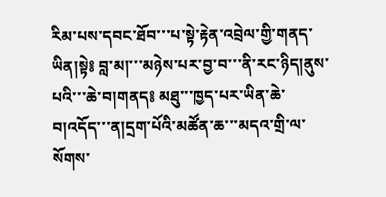རིམ་པས་དབང་ཐོབ་་་པ་སྟེ་རྟེན་འབྲེལ་གྱི་གནད་ཡིན།སྟེ༔ བླ་མ།་་་མཉེས་པར་བྱ་བ་་་ནི་རང་ཉིད།ནུས་པའི་་་ཆེ་བ།གནད༔ མཐུ་་་ཁྱད་པར་ཡིན་ཆེ་བ།འདོད་་་ན།དྲག་པོའི་མཚོན་ཆ་་་མདའ་གྲི་ལ་སོགས་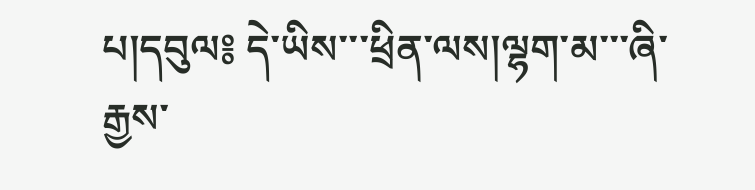པ།དབུལ༔ དེ་ཡིས་་་ཕྲིན་ལས།ལྷག་མ་་་ཞི་རྒྱས་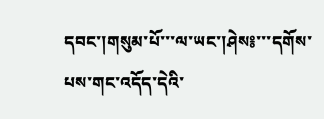དབང་།གསུམ་པོ་་་ལ་ཡང་།ཤེས༔་་་དགོས་པས་གང་འདོད་དེའི་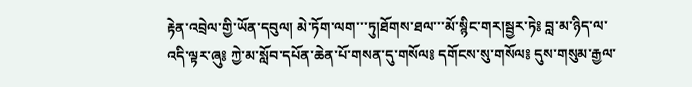རྟེན་འབྲེལ་གྱི་ཡོན་དབུལ། མེ་ཏོག་ལག་་་ཏུ།ཐོགས་ཐལ་་་མོ་སྙིང་གར།སྦྱར་ཏེ༔ བླ་མ་ཉིད་ལ་འདི་ལྟར་ཞུ༔ ཀྱེ་མ་སློབ་དཔོན་ཆེན་པོ་གསན་དུ་གསོལ༔ དགོངས་སུ་གསོལ༔ དུས་གསུམ་རྒྱལ་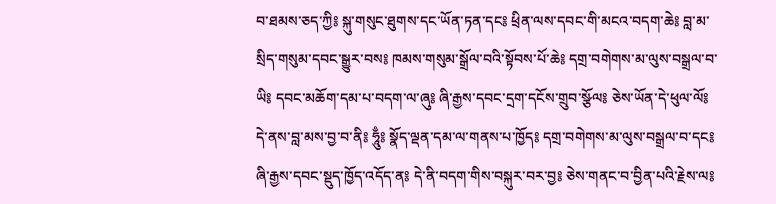བ་ཐམས་ཅད་ཀྱི༔ སྐུ་གསུང་ཐུགས་དང་ཡོན་ཏན་དང༔ ཕྲིན་ལས་དབང་གི་མངའ་བདག་ཆེ༔ བླ་མ་སྲིད་གསུམ་དབང་སྒྱུར་བས༔ ཁམས་གསུམ་སྒྲོལ་བའི་སྟོབས་པོ་ཆེ༔ དགྲ་བགེགས་མ་ལུས་བསྒྲལ་བ་ཡི༔ དབང་མཆོག་དམ་པ་བདག་ལ་ཞུ༔ ཞི་རྒྱས་དབང་དྲག་དངོས་གྲུབ་སྩོལ༔ ཅེས་ཡོན་དེ་ཕུལ་ལོ༔ དེ་ནས་བླ་མས་བྱ་བ་ནི༔ ཧཱུྃ༔ སྣོད་ལྡན་དམ་ལ་གནས་པ་ཁྱོད༔ དགྲ་བགེགས་མ་ལུས་བསྒྲལ་བ་དང༔ ཞི་རྒྱས་དབང་སྡུད་ཁྱོད་འདོད་ན༔ དེ་ནི་བདག་གིས་བསྐུར་བར་བྱ༔ ཅེས་གནང་བ་བྱིན་པའི་རྗེས་ལ༔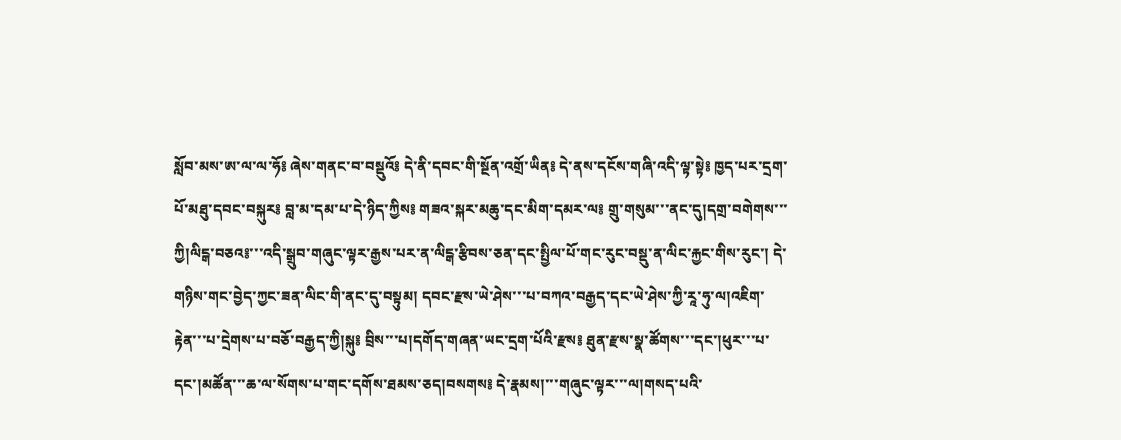སློབ་མས་ཨ་ལ་ལ་ཧོ༔ ཞེས་གནང་བ་བསྡུའོ༔ དེ་ནི་དབང་གི་སྔོན་འགྲོ་ཡིན༔ དེ་ནས་དངོས་གཞི་འདི་ལྟ་སྟེ༔ ཁྱད་པར་དྲག་པོ་མཐུ་དབང་བསྐུར༔ བླ་མ་དམ་པ་དེ་ཉིད་ཀྱིས༔ གཟའ་སྐར་མཆུ་དང་མིག་དམར་ལ༔ གྲུ་གསུམ་་་ནང་དུ།དགྲ་བགེགས་་་ཀྱི།ལིངྒ་བཅའ༔་་་འདི་སྒྲུབ་གཞུང་ལྟར་རྒྱས་པར་ན་ལིངྒ་རྩིབས་ཅན་དང་སྤྱིལ་པོ་གང་རུང་བསྡུ་ན་ལིང་རྐྱང་གིས་རུང་། དེ་གཉིས་གང་བྱེད་ཀྱང་ཟན་ལིང་གི་ནང་དུ་བསྟུམ། དབང་རྫས་ཡེ་ཤེས་་་པ་བཀའ་བརྒྱད་དང་ཡེ་ཤེས་ཀྱི་རཱ་ཧུ་ལ།འཇིག་རྟེན་་་པ་དྲེགས་པ་བཅོ་བརྒྱད་ཀྱི།སྐུ༔ བྲིས་་་པ།དགོད་གཞན་ཡང་དྲག་པོའི་རྫས༔ ཐུན་རྫས་སྣ་ཚོགས་་་དང་།ཕུར་་་པ་དང་།མཚོན་་་ཆ་ལ་སོགས་པ་གང་དགོས་ཐམས་ཅད།བསགས༔ དེ་རྣམས།་་་གཞུང་ལྟར་་་ལ།གསད་པའི་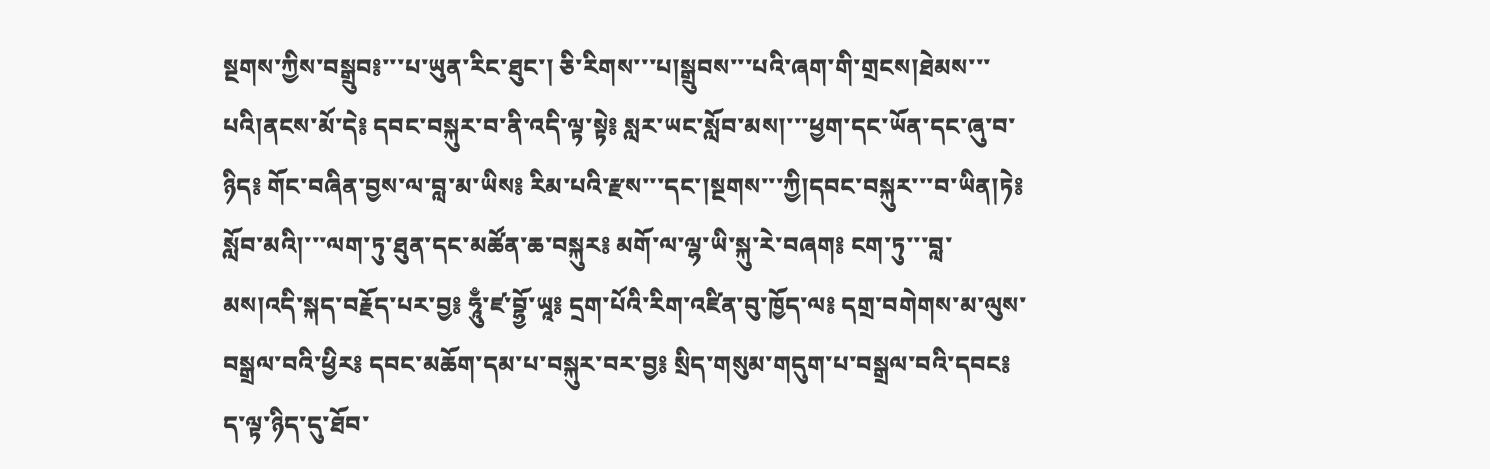སྔགས་ཀྱིས་བསྒྲུབ༔་་་པ་ཡུན་རིང་ཐུང་། ཅི་རིགས་་་པ།སྒྲུབས་་་པའི་ཞག་གི་གྲངས།ཐེམས་་་པའི།ནངས་མོ་དེ༔ དབང་བསྐུར་བ་ནི་འདི་ལྟ་སྟེ༔ སླར་ཡང་སློབ་མས།་་་ཕྱག་དང་ཡོན་དང་ཞུ་བ་ཉིད༔ གོང་བཞིན་བྱས་ལ་བླ་མ་ཡིས༔ རིམ་པའི་རྫས་་་དང་།སྔགས་་་ཀྱི།དབང་བསྐུར་་་བ་ཡིན།ཏེ༔ སློབ་མའི།་་་ལག་ཏུ་ཐུན་དང་མཚོན་ཆ་བསྐུར༔ མགོ་ལ་ལྷ་ཡི་སྐུ་རེ་བཞག༔ ངག་ཏུ་་་བླ་མས།འདི་སྐད་བརྗོད་པར་བྱ༔ ཧཱུྃ་ཛ་བྷྱོ་ཡཱ༔ དྲག་པོའི་རིག་འཛིན་བུ་ཁྱོད་ལ༔ དགྲ་བགེགས་མ་ལུས་བསྒྲལ་བའི་ཕྱིར༔ དབང་མཆོག་དམ་པ་བསྐུར་བར་བྱ༔ སྲིད་གསུམ་གདུག་པ་བསྒྲལ་བའི་དབང༔ ད་ལྟ་ཉིད་དུ་ཐོབ་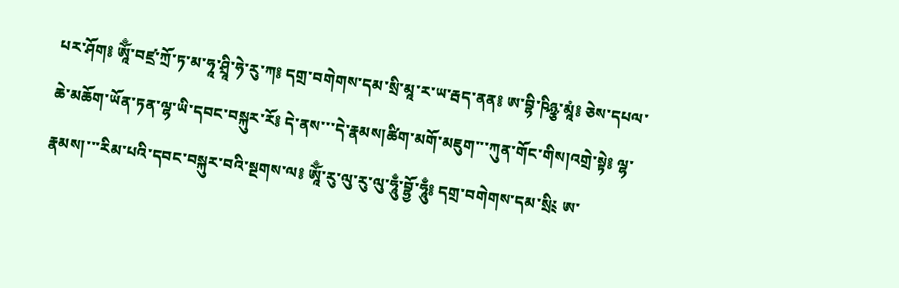པར་ཤོག༔ ཨཱོྃ་བཛྲ་ཀྲོ་ཏ་མ་ཧཱ་ཤྲཱི་ཧེ་རུ་ཀ༔ དགྲ་བགེགས་དམ་སྲི་མཱ་ར་ཡ་རྦད་ནན༔ ཨ་བྷི་ཥིཉྩ་མཱཾ༔ ཅེས་དཔལ་ཆེ་མཆོག་ཡོན་ཏན་ལྷ་ཡི་དབང་བསྐུར་རོ༔ དེ་ནས་་་དེ་རྣམས།ཚིག་མགོ་མཇུག་་་ཀུན་གོང་གིས།འགྲེ་སྟེ༔ ལྷ་རྣམས།་་་རིམ་པའི་དབང་བསྐུར་བའི་སྔགས་ལ༔ ཨཱོྃ་རུ་ལུ་རུ་ལུ་ཧཱུྃ་བྷྱོ་ཧཱུྃ༔ དགྲ་བགེགས་དམ་སྲི༴ ཨ་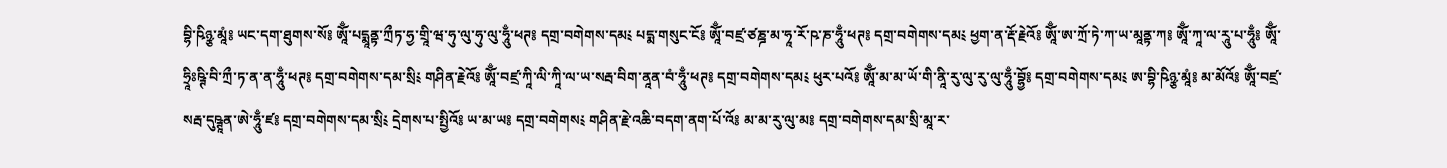བྷི་ཥིཉྩ་མཱཾ༔ ཡང་དག་ཐུགས་སོ༔ ཨཱོྃ་པདྨཱནྟ་ཀྲྀཏ་ཧྱ་གྲཱི་ཝ་ཧུ་ལུ་ཧུ་ལུ་ཧཱུྃ་ཕཊ༔ དགྲ་བགེགས་དམ༴ པདྨ་གསུང་ངོ༔ ཨཱོྃ་བཛྲ་ཙཎྜ་མ་ཧཱ་རོ་ཥ་ཎ་ཧཱུྃ་ཕཊ༔ དགྲ་བགེགས་དམ༴ ཕྱག་ན་རྡོ་རྗེའོ༔ ཨཱོྃ་ཨ་ཀྲོ་ཏེ་ཀ་ཡ་མཱནྟ་ཀ༔ ཨཱོྃ་ཀཱ་ལ་རཱུ་པ་ཧཱུྃ༔ ཨཱོྃ་ཧྲཱིཿཥྚི་བི་ཀྲྀ་ཏ་ན་ན་ཧཱུྃ་ཕཊ༔ དགྲ་བགེགས་དམ་སྲི༴ གཤིན་རྗེའོ༔ ཨཱོྃ་བཛྲ་ཀཱི་ལི་ཀཱི་ལ་ཡ་སརྦ་བིག་ནཱན་བཾ་ཧཱུྃ་ཕཊ༔ དགྲ་བགེགས་དམ༴ ཕུར་པའོ༔ ཨཱོྃ་མ་མ་ཡོ་གི་ནཱི་རུ་ལུ་རུ་ལུ་ཧཱུྃ་བྷྱོ༔ དགྲ་བགེགས་དམ༴ ཨ་བྷི་ཥིཉྩ་མཱཾ༔ མ་མོའོ༔ ཨཱོྃ་བཛྲ་སརྦ་དུཥྚཱན་ཨེ་ཧཱུྃ་ཛ༔ དགྲ་བགེགས་དམ་སྲི༴ དྲེགས་པ་སྤྱིའོ༔ ཡ་མ་ཡ༔ དགྲ་བགེགས༴ གཤིན་རྗེ་འཆི་བདག་ནག་པོ་འོ༔ མ་མ་རུ་ལུ་མ༔ དགྲ་བགེགས་དམ་སྲི་མཱ་ར་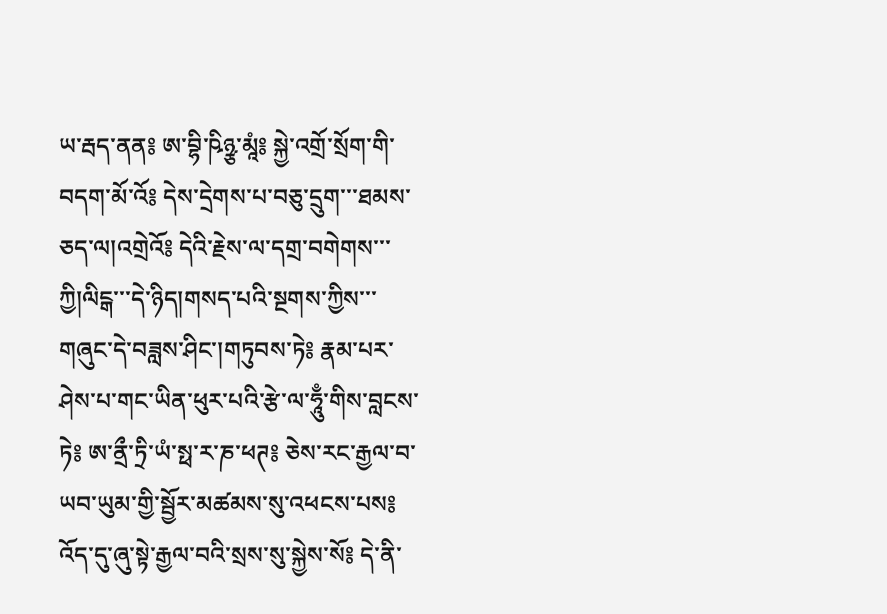ཡ་རྦད་ནན༔ ཨ་བྷི་ཥིཉྩ་མཱཾ༔ སྐྱེ་འགྲོ་སྲོག་གི་བདག་མོ་འོ༔ དེས་དྲེགས་པ་བཅུ་དྲུག་་་ཐམས་ཅད་ལ།འགྲེའོ༔ དེའི་རྗེས་ལ་དགྲ་བགེགས་་་ཀྱི།ལིངྒ་་་དེ་ཉིད།གསད་པའི་སྔགས་ཀྱིས་་་གཞུང་དེ་བཟླས་ཤིང་།གཏུབས་ཏེ༔ རྣམ་པར་ཤེས་པ་གང་ཡིན་ཕུར་པའི་རྩེ་ལ་ཧཱུྃ་གིས་བླངས་ཏེ༔ ཨ་ནྲྀ་ཏྲི་ཡཾ་སྥ་ར་ཎ་ཕཊ༔ ཅེས་རང་རྒྱལ་བ་ཡབ་ཡུམ་གྱི་སྦྱོར་མཚམས་སུ་འཕངས་པས༔ འོད་དུ་ཞུ་སྟེ་རྒྱལ་བའི་སྲས་སུ་སྐྱེས་སོ༔ དེ་ནི་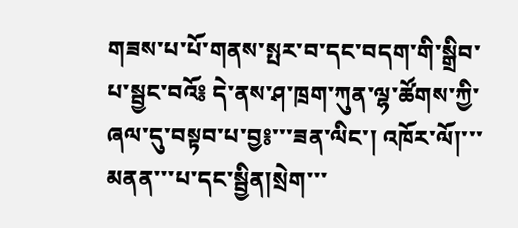གཟས་པ་པོ་གནས་སྤར་བ་དང་བདག་གི་སྒྲིབ་པ་སྦྱང་བའོ༔ དེ་ནས་ཤ་ཁྲག་ཀུན་ལྷ་ཚོགས་ཀྱི་ཞལ་དུ་བསྟབ་པ་བྱ༔་་་ཟན་ལིང་། འཁོར་ལོ།་་་མནན་་་པ་དང་སྦྱིན།སྲེག་་་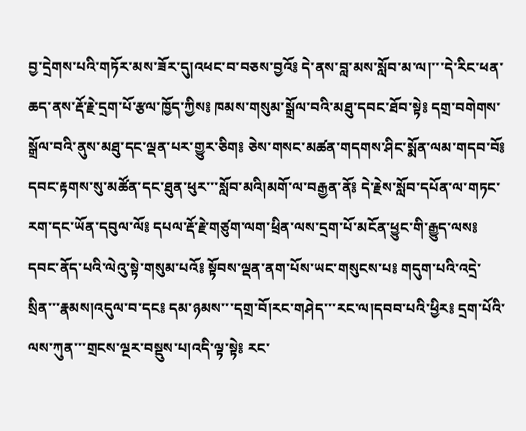བྱ་དྲེགས་པའི་གཏོར་མས་ཟོར་དུ།འཕང་བ་བཅས་བྱའོ༔ དེ་ནས་བླ་མས་སློབ་མ་ལ།་་་དེ་རིང་ཕན་ཆད་ནས་རྡོ་རྗེ་དྲག་པོ་རྩལ་ཁྱོད་ཀྱིས༔ ཁམས་གསུམ་སྒྲོལ་བའི་མཐུ་དབང་ཐོབ་སྟེ༔ དགྲ་བགེགས་སྒྲོལ་བའི་ནུས་མཐུ་དང་ལྡན་པར་གྱུར་ཅིག༔ ཅེས་གསང་མཚན་གདགས་ཤིང་སྨོན་ལམ་གདབ་བོ༔ དབང་རྟགས་སུ་མཚོན་དང་ཐུན་ཕུར་་་སློབ་མའི།མགོ་ལ་བརྒྱན་ནོ༔ དེ་རྗེས་སློབ་དཔོན་ལ་གཏང་རག་དང་ཡོན་དབུལ་ལོ༔ དཔལ་རྡོ་རྗེ་གཙུག་ལག་ཕྲིན་ལས་དྲག་པོ་མངོན་ཕྱུང་གི་རྒྱུད་ལས༔ དབང་ནོད་པའི་ལེའུ་སྟེ་གསུམ་པའོ༔ སྟོབས་ལྡན་ནག་པོས་ཡང་གསུངས་པ༔ གདུག་པའི་འདྲེ་སྲིན་་་རྣམས།འདུལ་བ་དང༔ དམ་ཉམས་་་དགྲ་བོ།རང་གཤེད་་་རང་ལ།དབབ་པའི་ཕྱིར༔ དྲག་པོའི་ལས་ཀུན་་་གྲངས་ལྔར་བསྡུས་པ།འདི་ལྟ་སྟེ༔ རང་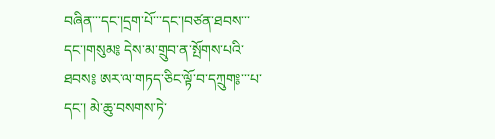བཞིན་་་དང་།དྲག་པོ་་་དང་།བཙན་ཐབས་་་དང་།གསུམ༔ དེས་མ་གྲུབ་ན་སྤོགས་པའི་ཐབས༔ ཨར་ལ་གཏད་ཅིང་ལྟོ་བ་དཀྲུག༔་་་པ་དང་། མེ་ཆུ་བསགས་ཏེ་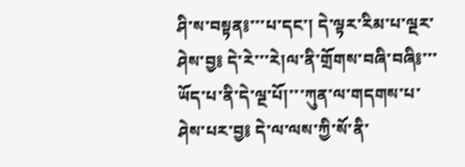ཤི་ས་བསྟན༔་་་པ་དང་། དེ་ལྟར་རིམ་པ་ལྔར་ཤེས་བྱ༔ དེ་རེ་་་རེ།ལ་ནི་གྲོགས་བཞི་བཞི༔་་་ཡོད་པ་ནི་དེ་ལྔ་པོ།་་་ཀུན་ལ་གདགས་པ་ཤེས་པར་བྱ༔ དེ་ལ་ལས་ཀྱི་སོ་ནི་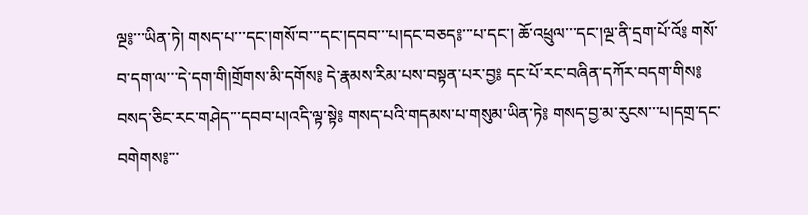ལྔ༔་་་ཡིན་ཏེ། གསད་པ་་་དང་།གསོ་བ་་་དང་།དབབ་་་པ།དང་བཅད༔་་་པ་དང་། ཆོ་འཕྲུལ་་་དང་།ལྔ་ནི་དྲག་པོ་འོ༔ གསོ་བ་དག་ལ་་་དེ་དག་གི།གྲོགས་མི་དགོས༔ དེ་རྣམས་རིམ་པས་བསྟན་པར་བྱ༔ དང་པོ་རང་བཞིན་དཀོར་བདག་གིས༔ བསད་ཅིང་རང་གཤེད་་་དབབ་པ།འདི་ལྟ་སྟེ༔ གསད་པའི་གདམས་པ་གསུམ་ཡིན་ཏེ༔ གསད་བྱ་མ་རུངས་་་པ།དགྲ་དང་བགེགས༔་་་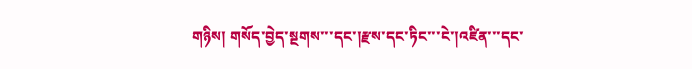གཉིས། གསོད་བྱེད་སྔགས་་་དང་།རྫས་དང་ཏིང་་་ངེ་།འཛིན་་་དང་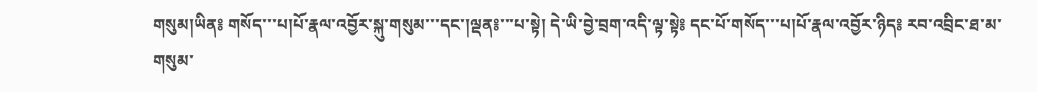གསུམ།ཡིན༔ གསོད་་་པ།པོ་རྣལ་འབྱོར་སྐུ་གསུམ་་་དང་།ལྡན༔་་་པ་སྟེ། དེ་ཡི་བྱེ་བྲག་འདི་ལྟ་སྟེ༔ དང་པོ་གསོད་་་པ།པོ་རྣལ་འབྱོར་ཉིད༔ རབ་འབྲིང་ཐ་མ་གསུམ་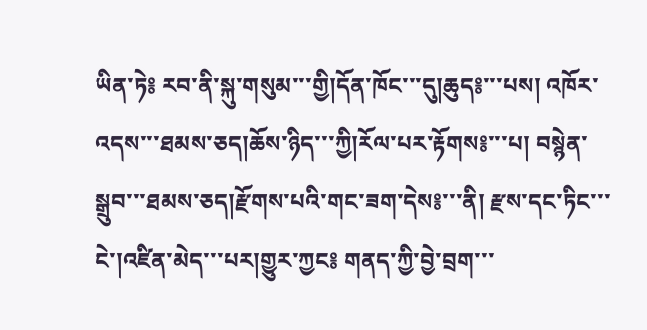ཡིན་ཏེ༔ རབ་ནི་སྐུ་གསུམ་་་གྱི།དོན་ཁོང་་་དུ།ཆུད༔་་་པས། འཁོར་འདས་་་ཐམས་ཅད།ཆོས་ཉིད་་་ཀྱི།རོལ་པར་རྟོགས༔་་་པ། བསྙེན་སྒྲུབ་་་ཐམས་ཅད།རྫོགས་པའི་གང་ཟག་དེས༔་་་ནི། རྫས་དང་ཏིང་་་ངེ་།འཛིན་མེད་་་པར།གྱུར་ཀྱང༔ གནད་ཀྱི་བྱེ་བྲག་་་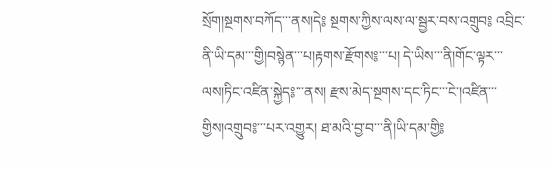སྲོག།སྔགས་བཀོད་་་ནས།དེ༔ སྔགས་ཀྱིས་ལས་ལ་སྦྱར་བས་འགྲུབ༔ འབྲིང་ནི་ཡི་དམ་་་གྱི།བསྙེན་་་པ།རྟགས་རྫོགས༔་་་པ། དེ་ཡིས་་་ནི།གོང་ལྟར་་་ལས།ཏིང་འཛིན་སྐྱེད༔་་་ནས། རྫས་མེད་སྔགས་དང་ཏིང་་་ངེ་།འཛིན་་་གྱིས།འགྲུབ༔་་་པར་འགྱུར། ཐ་མའི་བྱ་བ་་་ནི།ཡི་དམ་གྱི༔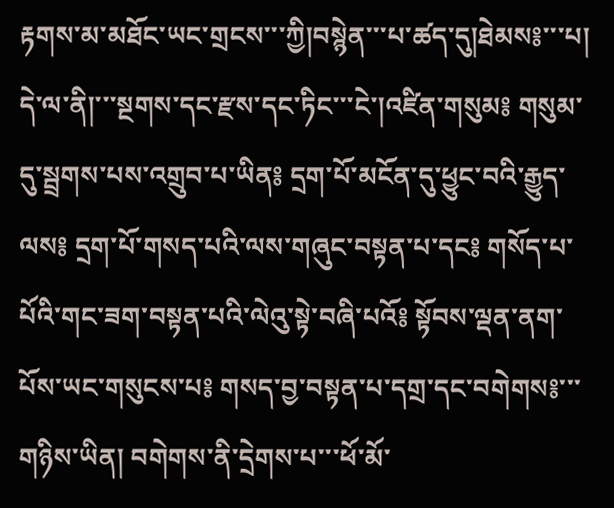རྟགས་མ་མཐོང་ཡང་གྲངས་་་ཀྱི།བསྙེན་་་པ་ཚད་དུ།ཐེམས༔་་་པ། དེ་ལ་ནི།་་་སྔགས་དང་རྫས་དང་ཏིང་་་ངེ་།འཛིན་གསུམ༔ གསུམ་དུ་སྦྲགས་པས་འགྲུབ་པ་ཡིན༔ དྲག་པོ་མངོན་དུ་ཕྱུང་བའི་རྒྱུད་ལས༔ དྲག་པོ་གསད་པའི་ལས་གཞུང་བསྟན་པ་དང༔ གསོད་པ་པོའི་གང་ཟག་བསྟན་པའི་ལེའུ་སྟེ་བཞི་པའོ༔ སྟོབས་ལྡན་ནག་པོས་ཡང་གསུངས་པ༔ གསད་བྱ་བསྟན་པ་དགྲ་དང་བགེགས༔་་་གཉིས་ཡིན། བགེགས་ནི་དྲེགས་པ་་་ཕོ་མོ་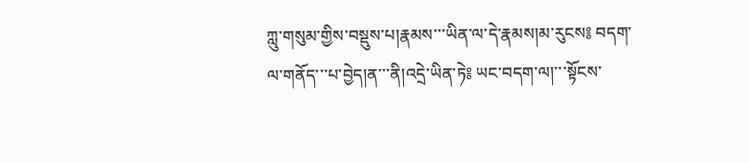ཀླུ་གསུམ་གྱིས་བསྡུས་པ།རྣམས་་་ཡིན་ལ་དེ་རྣམས།མ་རུངས༔ བདག་ལ་གནོད་་་པ་བྱེད།ན་་་ནི།འདྲེ་ཡིན་ཏེ༔ ཡང་བདག་ལ།་་་སྟོངས་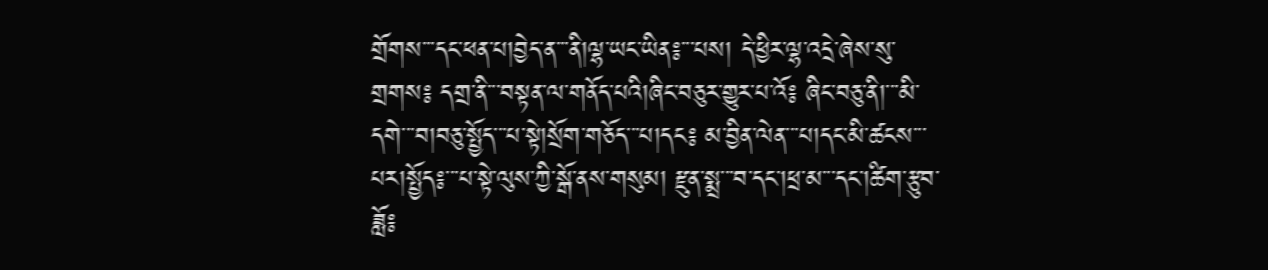གྲོགས་་་དང་ཕན་པ།བྱེད་ན་་་ནི།ལྷ་ཡང་ཡིན༔་་་པས། དེ་ཕྱིར་ལྷ་འདྲེ་ཞེས་སུ་གྲགས༔ དགྲ་ནི་་་བསྟན་ལ་གནོད་པའི།ཞིང་བཅུར་གྱུར་པ་འོ༔ ཞིང་བཅུ་ནི།་་་མི་དགེ་་་བ།བཅུ་སྤྱོད་་་པ་སྟེ།སྲོག་གཅོད་་་པ།དང༔ མ་བྱིན་ལེན་་་པ།དང་མི་ཚངས་་་པར།སྤྱོད༔་་་པ་སྟེ་ལུས་ཀྱི་སྒོ་ནས་གསུམ། རྫུན་སྨྲ་་་བ་དང་།ཕྲ་མ་་་དང་།ཚིག་རྩུབ་ཟློ༔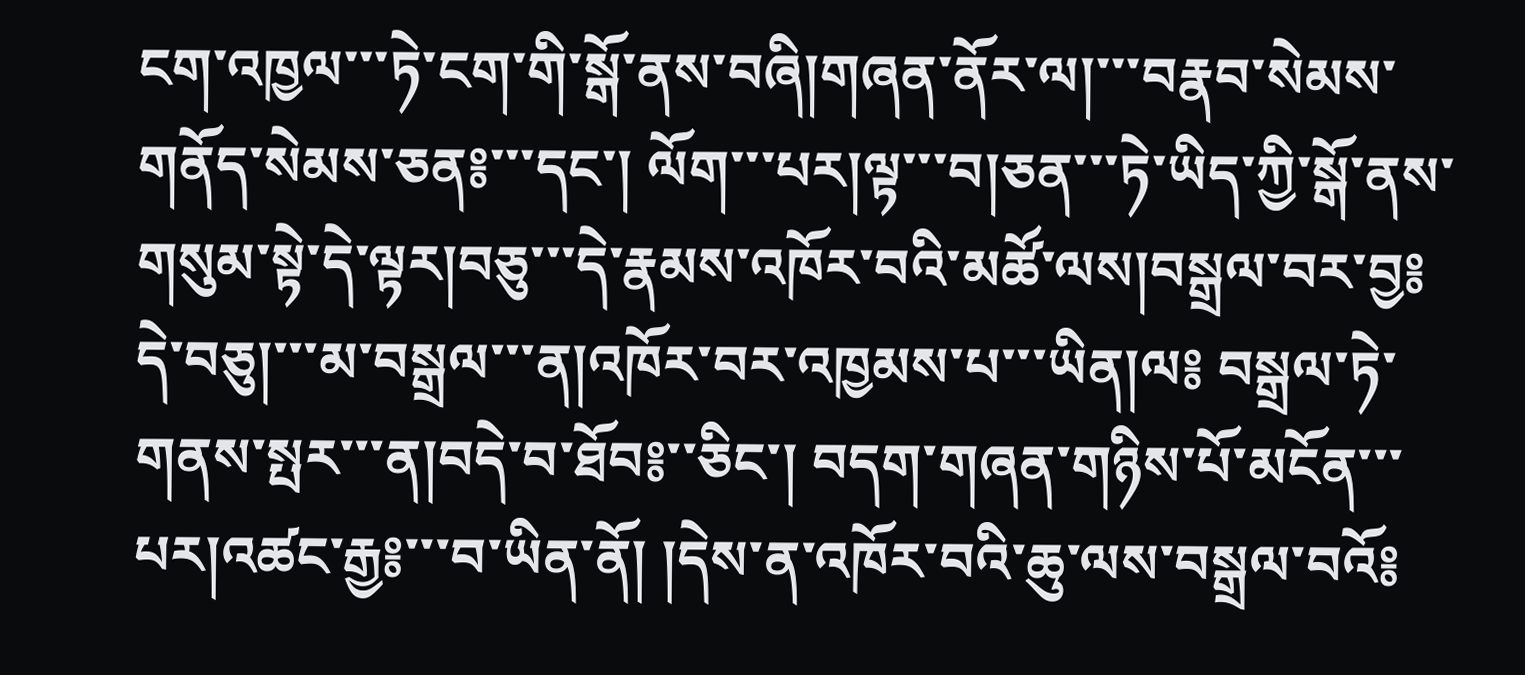ངག་འཁྱལ་་་ཏེ་ངག་གི་སྒོ་ནས་བཞི།གཞན་ནོར་ལ།་་་བརྣབ་སེམས་གནོད་སེམས་ཅན༔་་་དང་། ལོག་་་པར།ལྟ་་་བ།ཅན་་་ཏེ་ཡིད་ཀྱི་སྒོ་ནས་གསུམ་སྟེ་དེ་ལྟར།བཅུ་་་དེ་རྣམས་འཁོར་བའི་མཚོ་ལས།བསྒྲལ་བར་བྱ༔ དེ་བཅུ།་་་མ་བསྒྲལ་་་ན།འཁོར་བར་འཁྱམས་པ་་་ཡིན།ལ༔ བསྒྲལ་ཏེ་གནས་སྤར་་་ན།བདེ་བ་ཐོབ༔་་ཅིང་། བདག་གཞན་གཉིས་པོ་མངོན་་་པར།འཚང་རྒྱ༔་་་བ་ཡིན་ནོ། །དེས་ན་འཁོར་བའི་ཆུ་ལས་བསྒྲལ་བའོ༔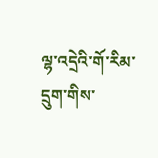ལྷ་འདྲེའི་གོ་རིམ་དྲུག་གིས་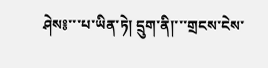ཤེས༔་་་པ་ཡིན་ཏེ། དྲུག་ནི།་་་གྲངས་ངེས་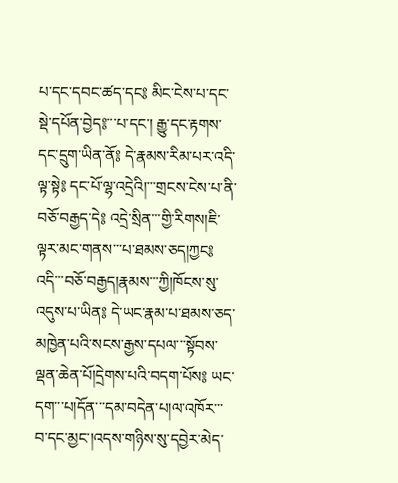པ་དང་དབང་ཚད་དང༔ མིང་ངེས་པ་དང་སྡེ་དཔོན་བྱེད༔་་་པ་དང་། རྒྱུ་དང་རྟགས་དང་དྲུག་ཡིན་ནོ༔ དེ་རྣམས་རིམ་པར་འདི་ལྟ་སྟེ༔ དང་པོ་ལྷ་འདྲེའི།་་་གྲངས་ངེས་པ་ནི་བཅོ་བརྒྱད་དེ༔ འདྲེ་སྲིན་་་གྱི་རིགས།ཇི་ལྟར་མང་གནས་་་པ་ཐམས་ཅད།ཀྱང༔ འདི་་་བཅོ་བརྒྱད།རྣམས་་་ཀྱི།ཁོངས་སུ་འདུས་པ་ཡིན༔ དེ་ཡང་རྣམ་པ་ཐམས་ཅད་མཁྱེན་པའི་སངས་རྒྱས་དཔལ་་་སྟོབས་ལྡན་ཆེན་པོ།དྲེགས་པའི་བདག་པོས༔ ཡང་དག་་་པ།དོན་་་དམ་བདེན་པ།ལ་འཁོར་་་བ་དང་མྱང་།འདས་གཉིས་སུ་དབྱེར་མེད་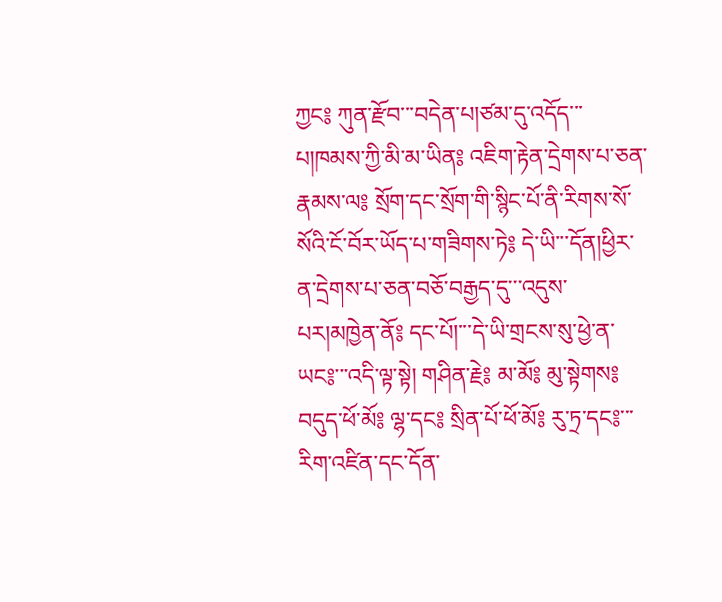ཀྱང༔ ཀུན་རྫོབ་་་བདེན་པ།ཙམ་དུ་འདོད་་་པ།ཁམས་ཀྱི་མི་མ་ཡིན༔ འཇིག་རྟེན་དྲེགས་པ་ཅན་རྣམས་ལ༔ སྲོག་དང་སྲོག་གི་སྙིང་པོ་ནི་རིགས་སོ་སོའི་ངོ་བོར་ཡོད་པ་གཟིགས་ཏེ༔ དེ་ཡི་་་དོན།ཕྱིར་ན་དྲེགས་པ་ཅན་བཅོ་བརྒྱད་དུ་་་འདུས་པར།མཁྱེན་ནོ༔ དང་པོ།་་་དེ་ཡི་གྲངས་སུ་ཕྱེ་ན་ཡང༔་་་འདི་ལྟ་སྟེ། གཤིན་རྗེ༔ མ་མོ༔ མུ་སྟེགས༔ བདུད་ཕོ་མོ༔ ལྷ་དང༔ སྲིན་པོ་ཕོ་མོ༔ རུ་ཏྲ་དང༔་་་རིག་འཛིན་དང་དོན་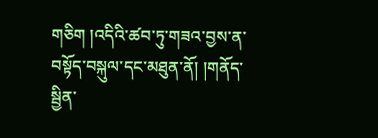གཅིག །འདིའི་ཚབ་ཏུ་གཟའ་བྱས་ན་བསྟོད་བསྐུལ་དང་མཐུན་ནོ། །གནོད་སྦྱིན་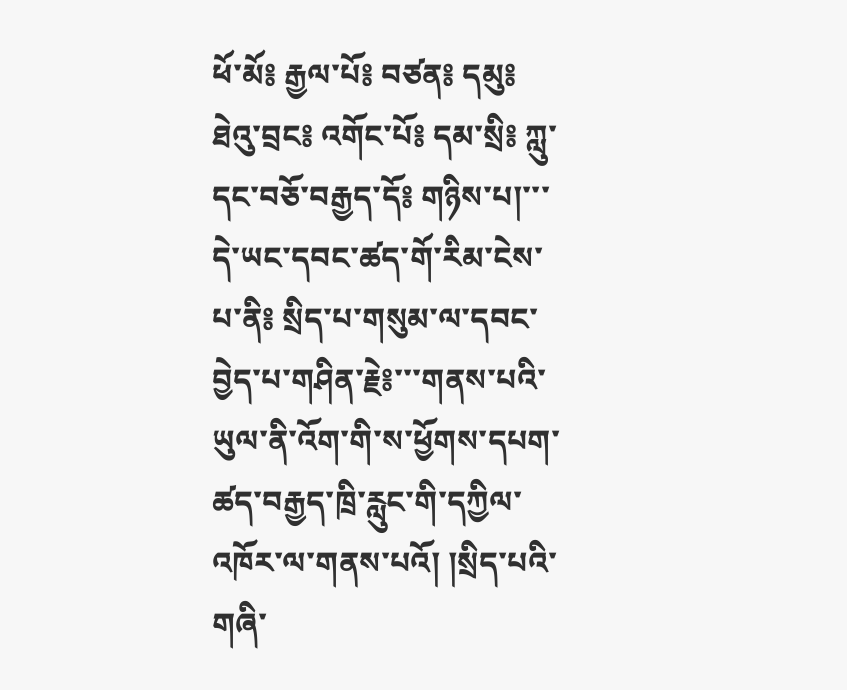ཕོ་མོ༔ རྒྱལ་པོ༔ བཙན༔ དམུ༔ ཐེའུ་བྲང༔ འགོང་པོ༔ དམ་སྲི༔ ཀླུ་དང་བཅོ་བརྒྱད་དོ༔ གཉིས་པ།་་་དེ་ཡང་དབང་ཚད་གོ་རིམ་ངེས་པ་ནི༔ སྲིད་པ་གསུམ་ལ་དབང་བྱེད་པ་གཤིན་རྗེ༔་་་གནས་པའི་ཡུལ་ནི་འོག་གི་ས་ཕྱོགས་དཔག་ཚད་བརྒྱད་ཁྲི་རླུང་གི་དཀྱིལ་འཁོར་ལ་གནས་པའོ། །སྲིད་པའི་གཞི་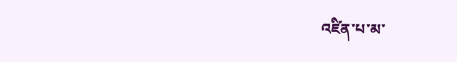འཛིན་པ་མ་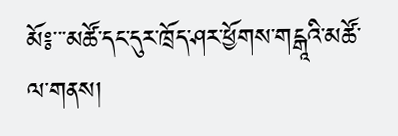མོ༔་་་མཚོ་དང་དུར་ཁྲོད་ཤར་ཕྱོགས་གངྒཱའི་མཚོ་ལ་གནས།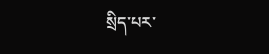སྲིད་པར་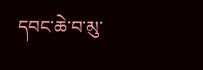དབང་ཆེ་བ་མུ་